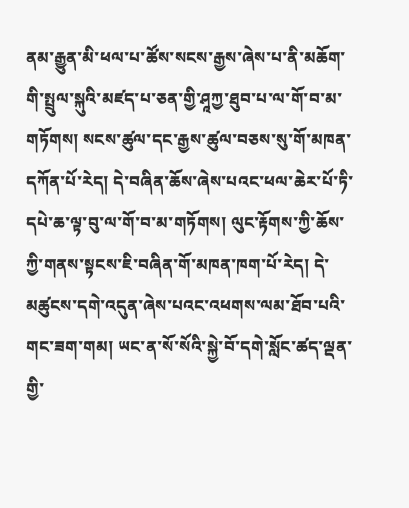ནམ་རྒྱུན་མི་ཕལ་པ་ཚོས་སངས་རྒྱས་ཞེས་པ་ནི་མཆོག་གི་སྤྲུལ་སྐུའི་མཛད་པ་ཅན་གྱི་ཤཱཀྱ་ཐུབ་པ་ལ་གོ་བ་མ་གཏོགས། སངས་ཚུལ་དང་རྒྱས་ཚུལ་བཅས་སུ་གོ་མཁན་དཀོན་པོ་རེད། དེ་བཞིན་ཆོས་ཞེས་པའང་ཕལ་ཆེར་པོ་ཏི་དཔེ་ཆ་ལྟ་བུ་ལ་གོ་བ་མ་གཏོགས། ལུང་རྟོགས་ཀྱི་ཆོས་ཀྱི་གནས་སྟངས་ཇི་བཞིན་གོ་མཁན་ཁག་པོ་རེད། དེ་མཚུངས་དགེ་འདུན་ཞེས་པའང་འཕགས་ལམ་ཐོབ་པའི་གང་ཟག་གམ། ཡང་ན་སོ་སོའི་སྐྱེ་བོ་དགེ་སློང་ཚད་ལྡན་གྱི་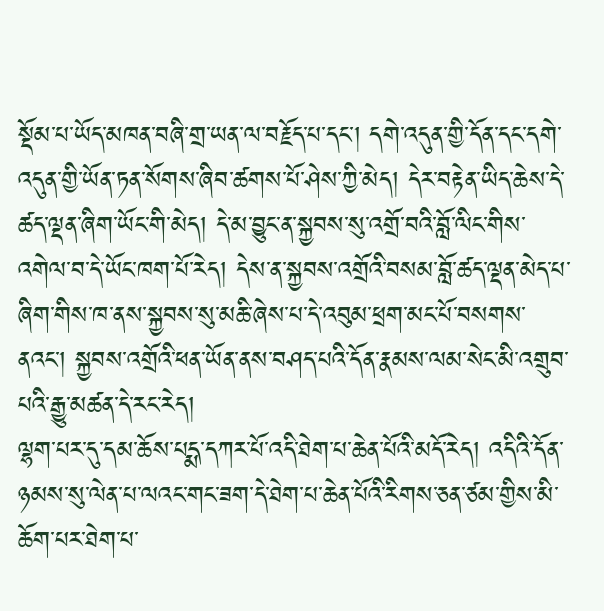སྡོམ་པ་ཡོད་མཁན་བཞི་གྲ་ཡན་ལ་བརྗོད་པ་དང་། དགེ་འདུན་གྱི་དོན་དང་དགེ་འདུན་གྱི་ཡོན་ཏན་སོགས་ཞིབ་ཚགས་པོ་ཤེས་ཀྱི་མེད། དེར་བརྟེན་ཡིད་ཆེས་དེ་ཚད་ལྡན་ཞིག་ཡོང་གི་མེད། དེ་མ་བྱུང་ན་སྐྱབས་སུ་འགྲོ་བའི་བློ་ལིང་གིས་འགེལ་བ་དེ་ཡོང་ཁག་པོ་རེད། དེས་ན་སྐྱབས་འགྲོའི་བསམ་བློ་ཚད་ལྡན་མེད་པ་ཞིག་གིས་ཁ་ནས་སྐྱབས་སུ་མཆི་ཞེས་པ་དེ་འབུམ་ཕྲག་མང་པོ་བསགས་ནའང་། སྐྱབས་འགྲོའི་ཕན་ཡོན་ནས་བཤད་པའི་དོན་རྣམས་ལམ་སེང་མི་འགྲུབ་པའི་རྒྱུ་མཚན་དེ་རང་རེད།
ལྷག་པར་དུ་དམ་ཆོས་པདྨ་དཀར་པོ་འདི་ཐེག་པ་ཆེན་པོའི་མདོ་རེད། འདིའི་དོན་ཉམས་སུ་ལེན་པ་ལའང་གང་ཟག་དེ་ཐེག་པ་ཆེན་པོའི་རིགས་ཅན་ཙམ་གྱིས་མི་ཆོག་པར་ཐེག་པ་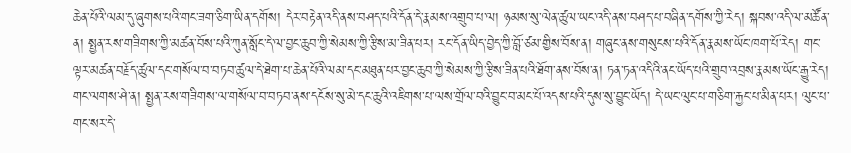ཆེན་པོའི་ལམ་དུ་ཞུགས་པའི་གང་ཟག་ཅིག་ཡིན་དགོས། དེར་བརྟེན་འདི་ནས་བཤད་པའི་དོན་དེ་རྣམས་འགྲུབ་པ་ལ། ཉམས་སུ་ལེན་ཚུལ་ཡང་འདི་ནས་བཤད་པ་བཞིན་དགོས་ཀྱི་རེད། སྐབས་འདི་ལ་མཚོན་ན། སྤྱན་རས་གཟིགས་ཀྱི་མཚན་བོས་པའི་ཀུན་སློང་དེ་ལ་བྱང་ཆུབ་ཀྱི་སེམས་ཀྱི་རྩིས་མ་ཟིན་པར། རང་དོན་ཡིད་བྱེད་ཀྱི་བློ་ཙམ་གྱིས་བོས་ན། གཞུང་ནས་གསུངས་པའི་དོན་རྣམས་ཡོང་ཁག་པོ་རེད། གང་ལྟར་མཚན་བརྗོད་ཚུལ་དང་གསོལ་བ་བཏབ་ཚུལ་དེ་ཐེག་པ་ཆེན་པོའི་ལམ་དང་མཐུན་པར་བྱང་ཆུབ་ཀྱི་སེམས་ཀྱི་རྩིས་ཟིན་པའི་ཐོག་ནས་བོས་ན། ཏན་ཏན་འདིའི་ནང་ཡོད་པའི་གྲུབ་འབྲས་རྣམས་ཡོང་རྒྱུ་རེད། གང་ལགས་ཤེ་ན། སྤྱན་རས་གཟིགས་ལ་གསོལ་བ་བཏབ་ནས་དངོས་སུ་མེ་དང་ཆུའི་འཇིགས་པ་ལས་གྲོལ་བའི་བྱུང་བ་མང་པོ་འདས་པའི་དུས་སུ་བྱུང་ཡོད། དེ་ཡང་ལུང་པ་གཅིག་རྐྱང་པ་མིན་པར། ལུང་པ་གང་སར་དེ་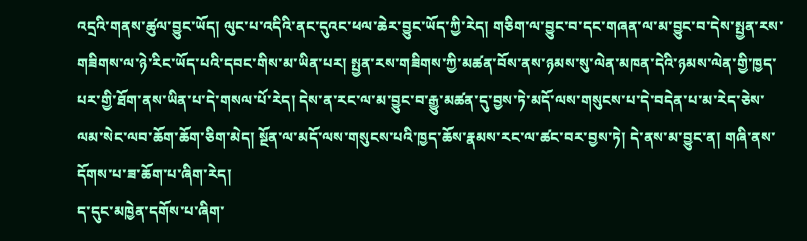འདྲའི་གནས་ཚུལ་བྱུང་ཡོད། ལུང་པ་འདིའི་ནང་དུའང་ཕལ་ཆེར་བྱུང་ཡོད་ཀྱི་རེད། གཅིག་ལ་བྱུང་བ་དང་གཞན་ལ་མ་བྱུང་བ་དེས་སྤྱན་རས་གཟིགས་ལ་ཉེ་རིང་ཡོད་པའི་དབང་གིས་མ་ཡིན་པར། སྤྱན་རས་གཟིགས་ཀྱི་མཚན་བོས་ནས་ཉམས་སུ་ལེན་མཁན་དེའི་ཉམས་ལེན་གྱི་ཁྱད་པར་གྱི་ཐོག་ནས་ཡིན་པ་དེ་གསལ་པོ་རེད། དེས་ན་རང་ལ་མ་བྱུང་བ་རྒྱུ་མཚན་དུ་བྱས་ཏེ་མདོ་ལས་གསུངས་པ་དེ་བདེན་པ་མ་རེད་ཅེས་ལམ་སེང་ལབ་ཆོག་ཆོག་ཅིག་མེད། སྔོན་ལ་མདོ་ལས་གསུངས་པའི་ཁྱད་ཆོས་རྣམས་རང་ལ་ཚང་བར་བྱས་ཏེ། དེ་ནས་མ་བྱུང་ན། གཞི་ནས་དོགས་པ་ཟ་ཆོག་པ་ཞིག་རེད།
ད་དུང་མཁྱེན་དགོས་པ་ཞིག་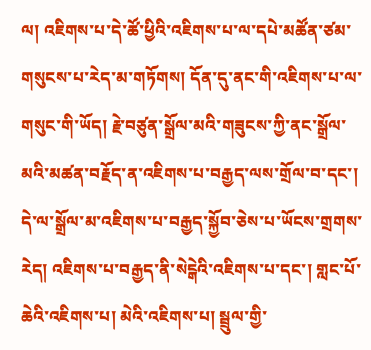ལ། འཇིགས་པ་དེ་ཚོ་ཕྱིའི་འཇིགས་པ་ལ་དཔེ་མཚོན་ཙམ་གསུངས་པ་རེད་མ་གཏོགས། དོན་དུ་ནང་གི་འཇིགས་པ་ལ་གསུང་གི་ཡོད། རྗེ་བཙུན་སྒྲོལ་མའི་གཟུངས་ཀྱི་ནང་སྒྲོལ་མའི་མཚན་བརྗོད་ན་འཇིགས་པ་བརྒྱད་ལས་གྲོལ་བ་དང་། དེ་ལ་སྒྲོལ་མ་འཇིགས་པ་བརྒྱད་སྐྱོབ་ཅེས་པ་ཡོངས་གྲགས་རེད། འཇིགས་པ་བརྒྱད་ནི་སེངྒེའི་འཇིགས་པ་དང་། གླང་པོ་ཆེའི་འཇིགས་པ། མེའི་འཇིགས་པ། སྦྲུལ་གྱི་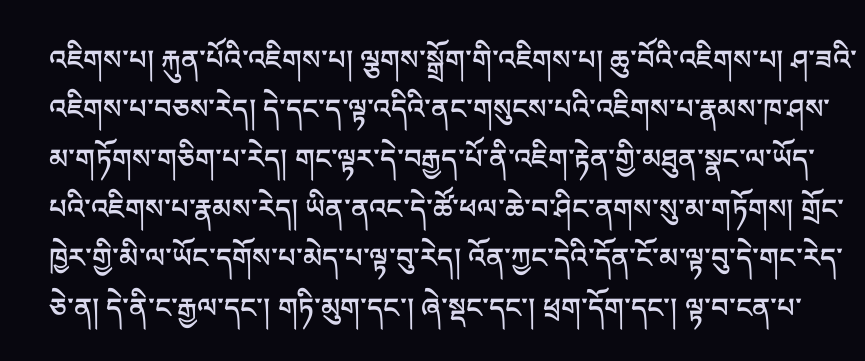འཇིགས་པ། རྐུན་པོའི་འཇིགས་པ། ལྕགས་སྒྲོག་གི་འཇིགས་པ། ཆུ་བོའི་འཇིགས་པ། ཤ་ཟའི་འཇིགས་པ་བཅས་རེད། དེ་དང་ད་ལྟ་འདིའི་ནང་གསུངས་པའི་འཇིགས་པ་རྣམས་ཁ་ཤས་མ་གཏོགས་གཅིག་པ་རེད། གང་ལྟར་དེ་བརྒྱད་པོ་ནི་འཇིག་རྟེན་གྱི་མཐུན་སྣང་ལ་ཡོད་པའི་འཇིགས་པ་རྣམས་རེད། ཡིན་ནའང་དེ་ཚོ་ཕལ་ཆེ་བ་ཤིང་ནགས་སུ་མ་གཏོགས། གྲོང་ཁྱེར་གྱི་མི་ལ་ཡོང་དགོས་པ་མེད་པ་ལྟ་བུ་རེད། འོན་ཀྱང་དེའི་དོན་ངོ་མ་ལྟ་བུ་དེ་གང་རེད་ཅེ་ན། དེ་ནི་ང་རྒྱལ་དང་། གཏི་མུག་དང་། ཞེ་སྡང་དང་། ཕྲག་དོག་དང་། ལྟ་བ་ངན་པ་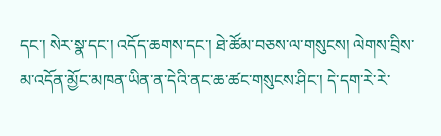དང་། སེར་སྣ་དང་། འདོད་ཆགས་དང་། ཐེ་ཚོམ་བཅས་ལ་གསུངས། ལེགས་བྲིས་མ་འདོན་མྱོང་མཁན་ཡིན་ན་དེའི་ནང་ཆ་ཚང་གསུངས་ཤིང་། དེ་དག་རེ་རེ་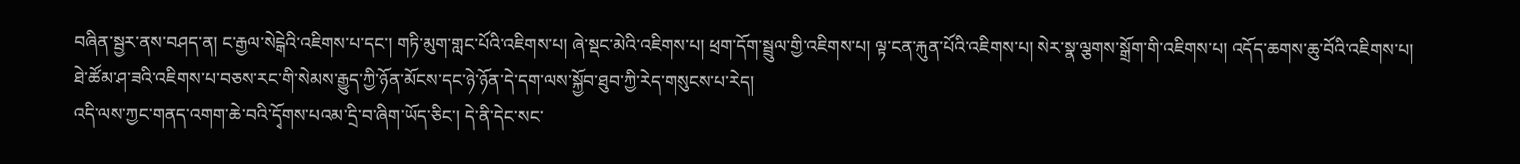བཞིན་སྦྱར་ནས་བཤད་ན། ང་རྒྱལ་སེངྒེའི་འཇིགས་པ་དང་། གཏི་མུག་གླང་པོའི་འཇིགས་པ། ཞེ་སྡང་མེའི་འཇིགས་པ། ཕྲག་དོག་སྦྲུལ་གྱི་འཇིགས་པ། ལྟ་ངན་རྐུན་པོའི་འཇིགས་པ། སེར་སྣ་ལྕགས་སྒྲོག་གི་འཇིགས་པ། འདོད་ཆགས་ཆུ་བོའི་འཇིགས་པ། ཐེ་ཚོམ་ཤ་ཟའི་འཇིགས་པ་བཅས་རང་གི་སེམས་རྒྱུད་ཀྱི་ཉོན་མོངས་དང་ཉེ་ཉོན་དེ་དག་ལས་སྐྱོབ་ཐུབ་ཀྱི་རེད་གསུངས་པ་རེད།
འདི་ལས་ཀྱང་གནད་འགག་ཆེ་བའི་དྭོགས་པའམ་དྲི་བ་ཞིག་ཡོད་ཅིང་། དེ་ནི་དེང་སང་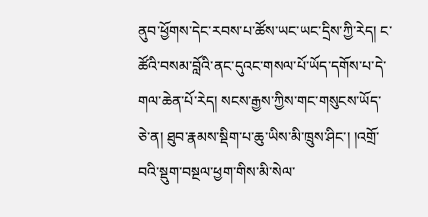ནུབ་ཕྱོགས་དེང་རབས་པ་ཚོས་ཡང་ཡང་དྲིས་ཀྱི་རེད། ང་ཚོའི་བསམ་བློའི་ནང་དུའང་གསལ་པོ་ཡོད་དགོས་པ་དེ་གལ་ཆེན་པོ་རེད། སངས་རྒྱས་ཀྱིས་གང་གསུངས་ཡོད་ཅེ་ན། ཐུབ་རྣམས་སྡིག་པ་ཆུ་ཡིས་མི་ཁྲུས་ཤིང་། །འགྲོ་བའི་སྡུག་བསྔལ་ཕྱག་གིས་མི་སེལ་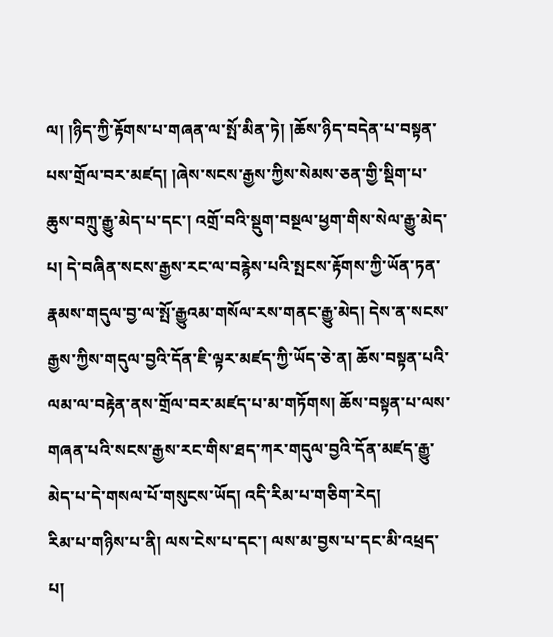ལ། །ཉིད་ཀྱི་རྟོགས་པ་གཞན་ལ་སྤོ་མིན་ཏེ། །ཆོས་ཉིད་བདེན་པ་བསྟན་པས་གྲོལ་བར་མཛད། །ཞེས་སངས་རྒྱས་ཀྱིས་སེམས་ཅན་གྱི་སྡིག་པ་ཆུས་བཀྲུ་རྒྱུ་མེད་པ་དང་། འགྲོ་བའི་སྡུག་བསྔལ་ཕྱག་གིས་སེལ་རྒྱུ་མེད་པ། དེ་བཞིན་སངས་རྒྱས་རང་ལ་བརྙེས་པའི་སྤངས་རྟོགས་ཀྱི་ཡོན་ཏན་རྣམས་གདུལ་བྱ་ལ་སྤོ་རྒྱུའམ་གསོལ་རས་གནང་རྒྱུ་མེད། དེས་ན་སངས་རྒྱས་ཀྱིས་གདུལ་བྱའི་དོན་ཇི་ལྟར་མཛད་ཀྱི་ཡོད་ཅེ་ན། ཆོས་བསྟན་པའི་ལམ་ལ་བརྟེན་ནས་གྲོལ་བར་མཛད་པ་མ་གཏོགས། ཆོས་བསྟན་པ་ལས་གཞན་པའི་སངས་རྒྱས་རང་གིས་ཐད་ཀར་གདུལ་བྱའི་དོན་མཛད་རྒྱུ་མེད་པ་དེ་གསལ་པོ་གསུངས་ཡོད། འདི་རིམ་པ་གཅིག་རེད།
རིམ་པ་གཉིས་པ་ནི། ལས་ངེས་པ་དང་། ལས་མ་བྱས་པ་དང་མི་འཕྲད་པ།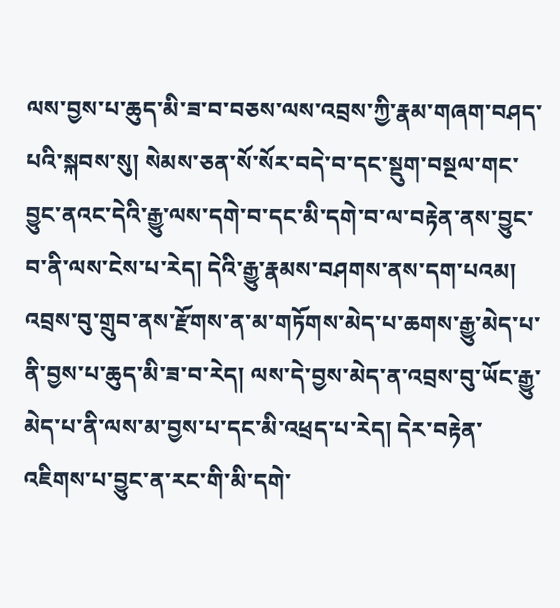ལས་བྱས་པ་ཆུད་མི་ཟ་བ་བཅས་ལས་འབྲས་ཀྱི་རྣམ་གཞག་བཤད་པའི་སྐབས་སུ། སེམས་ཅན་སོ་སོར་བདེ་བ་དང་སྡུག་བསྔལ་གང་བྱུང་ནའང་དེའི་རྒྱུ་ལས་དགེ་བ་དང་མི་དགེ་བ་ལ་བརྟེན་ནས་བྱུང་བ་ནི་ལས་ངེས་པ་རེད། དེའི་རྒྱུ་རྣམས་བཤགས་ནས་དག་པའམ། འབྲས་བུ་གྲུབ་ནས་རྫོགས་ན་མ་གཏོགས་མེད་པ་ཆགས་རྒྱུ་མེད་པ་ནི་བྱས་པ་ཆུད་མི་ཟ་བ་རེད། ལས་དེ་བྱས་མེད་ན་འབྲས་བུ་ཡོང་རྒྱུ་མེད་པ་ནི་ལས་མ་བྱས་པ་དང་མི་འཕྲད་པ་རེད། དེར་བརྟེན་འཇིགས་པ་བྱུང་ན་རང་གི་མི་དགེ་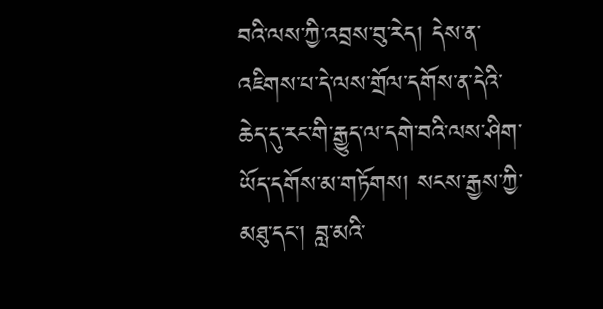བའི་ལས་ཀྱི་འབྲས་བུ་རེད། དེས་ན་འཇིགས་པ་དེ་ལས་གྲོལ་དགོས་ན་དེའི་ཆེད་དུ་རང་གི་རྒྱུད་ལ་དགེ་བའི་ལས་ཤིག་ཡོད་དགོས་མ་གཏོགས། སངས་རྒྱས་ཀྱི་མཐུ་དང་། བླ་མའི་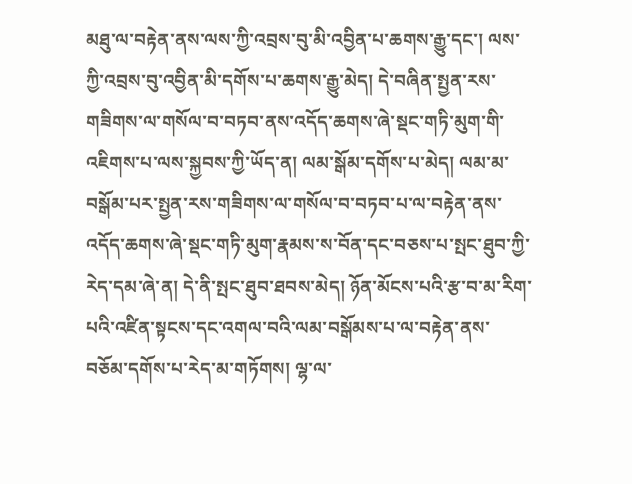མཐུ་ལ་བརྟེན་ནས་ལས་ཀྱི་འབྲས་བུ་མི་འབྱིན་པ་ཆགས་རྒྱུ་དང་། ལས་ཀྱི་འབྲས་བུ་འབྱིན་མི་དགོས་པ་ཆགས་རྒྱུ་མེད། དེ་བཞིན་སྤྱན་རས་གཟིགས་ལ་གསོལ་བ་བཏབ་ནས་འདོད་ཆགས་ཞེ་སྡང་གཏི་མུག་གི་འཇིགས་པ་ལས་སྐྱབས་ཀྱི་ཡོད་ན། ལམ་སྒོམ་དགོས་པ་མེད། ལམ་མ་བསྒོམ་པར་སྤྱན་རས་གཟིགས་ལ་གསོལ་བ་བཏབ་པ་ལ་བརྟེན་ནས་འདོད་ཆགས་ཞེ་སྡང་གཏི་མུག་རྣམས་ས་བོན་དང་བཅས་པ་སྤང་ཐུབ་ཀྱི་རེད་དམ་ཞེ་ན། དེ་ནི་སྤང་ཐུབ་ཐབས་མེད། ཉོན་མོངས་པའི་རྩ་བ་མ་རིག་པའི་འཛིན་སྟངས་དང་འགལ་བའི་ལམ་བསྒོམས་པ་ལ་བརྟེན་ནས་བཅོམ་དགོས་པ་རེད་མ་གཏོགས། ལྷ་ལ་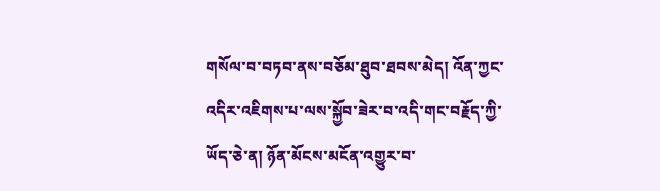གསོལ་བ་བཏབ་ནས་བཅོམ་ཐུབ་ཐབས་མེད། འོན་ཀྱང་འདིར་འཇིགས་པ་ལས་སྐྱོབ་ཟེར་བ་འདི་གང་བརྗོད་ཀྱི་ཡོད་ཅེ་ན། ཉོན་མོངས་མངོན་འགྱུར་བ་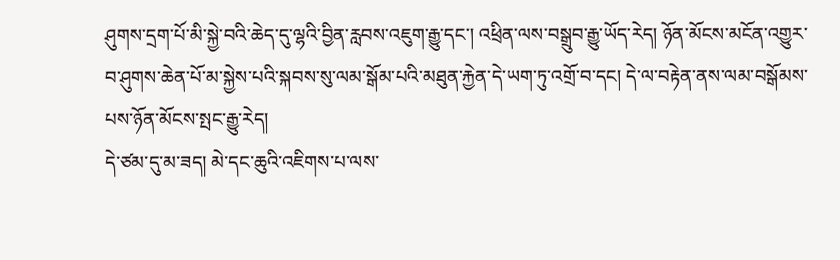ཤུགས་དྲག་པོ་མི་སྐྱེ་བའི་ཆེད་དུ་ལྷའི་བྱིན་རླབས་འཇུག་རྒྱུ་དང་། འཕྲིན་ལས་བསྒྲུབ་རྒྱུ་ཡོད་རེད། ཉོན་མོངས་མངོན་འགྱུར་བ་ཤུགས་ཆེན་པོ་མ་སྐྱེས་པའི་སྐབས་སུ་ལམ་སྒོམ་པའི་མཐུན་རྐྱེན་དེ་ཡག་ཏུ་འགྲོ་བ་དང། དེ་ལ་བརྟེན་ནས་ལམ་བསྒོམས་པས་ཉོན་མོངས་སྤང་རྒྱུ་རེད།
དེ་ཙམ་དུ་མ་ཟད། མེ་དང་ཆུའི་འཇིགས་པ་ལས་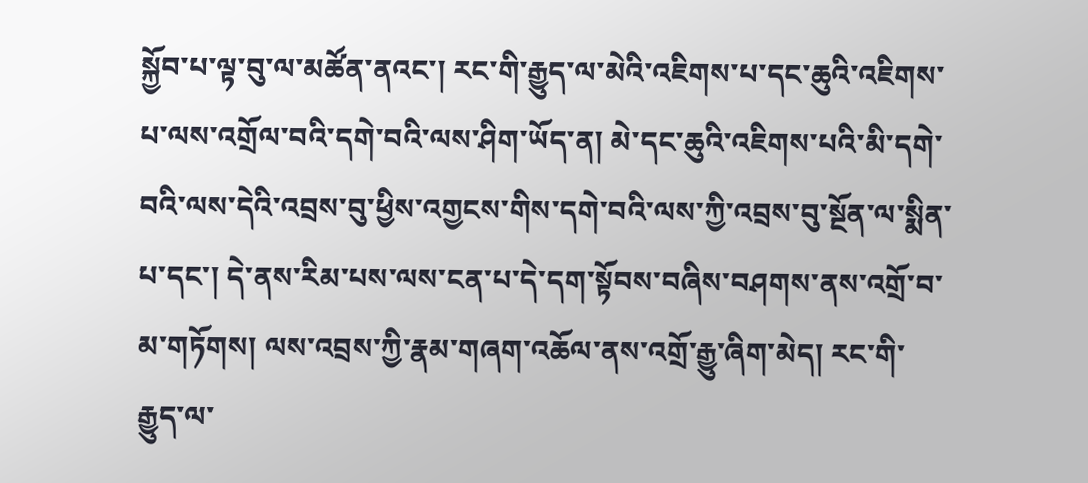སྐྱོབ་པ་ལྟ་བུ་ལ་མཚོན་ནའང་། རང་གི་རྒྱུད་ལ་མེའི་འཇིགས་པ་དང་ཆུའི་འཇིགས་པ་ལས་འགྲོལ་བའི་དགེ་བའི་ལས་ཤིག་ཡོད་ན། མེ་དང་ཆུའི་འཇིགས་པའི་མི་དགེ་བའི་ལས་དེའི་འབྲས་བུ་ཕྱིས་འགྱངས་གིས་དགེ་བའི་ལས་ཀྱི་འབྲས་བུ་སྔོན་ལ་སྨིན་པ་དང་། དེ་ནས་རིམ་པས་ལས་ངན་པ་དེ་དག་སྟོབས་བཞིས་བཤགས་ནས་འགྲོ་བ་མ་གཏོགས། ལས་འབྲས་ཀྱི་རྣམ་གཞག་འཆོལ་ནས་འགྲོ་རྒྱུ་ཞིག་མེད། རང་གི་རྒྱུད་ལ་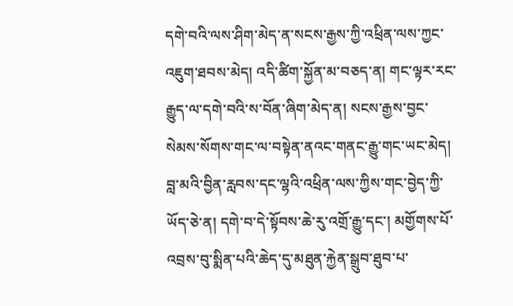དགེ་བའི་ལས་ཤིག་མེད་ན་སངས་རྒྱས་ཀྱི་འཕྲིན་ལས་ཀྱང་འཇུག་ཐབས་མེད། འདི་ཚིག་སྐྱོན་མ་བཅད་ན། གང་ལྟར་རང་རྒྱུད་ལ་དགེ་བའི་ས་བོན་ཞིག་མེད་ན། སངས་རྒྱས་བྱང་སེམས་སོགས་གང་ལ་བསྟེན་ནའང་གནང་རྒྱུ་གང་ཡང་མེད། བླ་མའི་བྱིན་རླབས་དང་ལྷའི་འཕྲིན་ལས་ཀྱིས་གང་བྱེད་ཀྱི་ཡོད་ཅེ་ན། དགེ་བ་དེ་སྟོབས་ཆེ་རུ་འགྲོ་རྒྱུ་དང་། མགྱོགས་པོ་འབྲས་བུ་སྨིན་པའི་ཆེད་དུ་མཐུན་རྐྱེན་སྒྲུབ་ཐུབ་པ་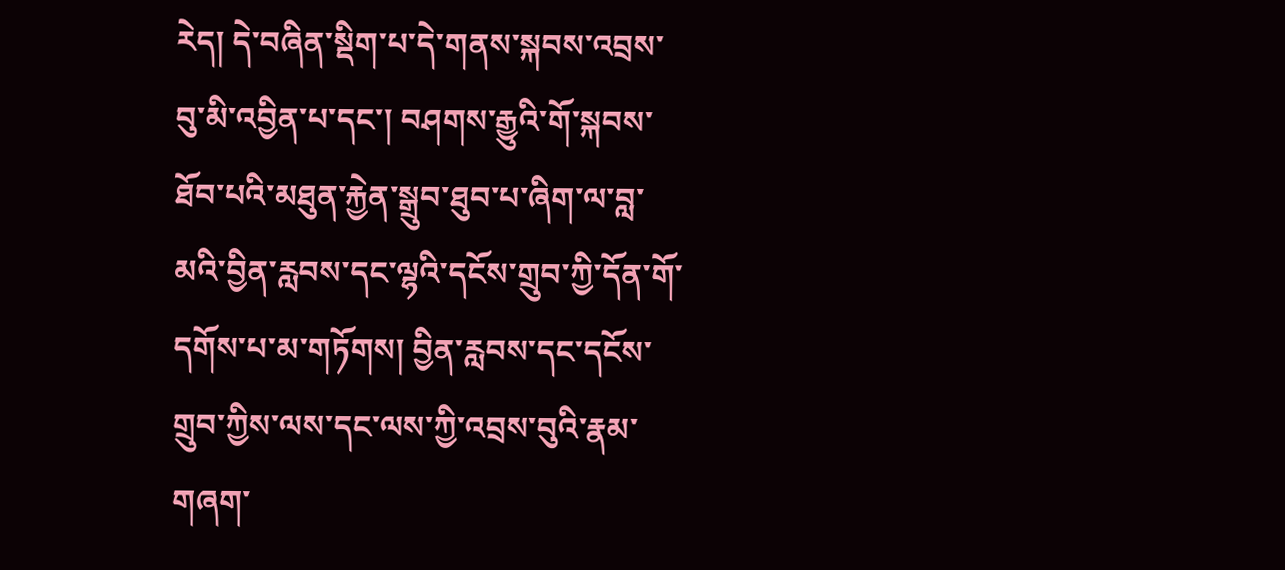རེད། དེ་བཞིན་སྡིག་པ་དེ་གནས་སྐབས་འབྲས་བུ་མི་འབྱིན་པ་དང་། བཤགས་རྒྱུའི་གོ་སྐབས་ཐོབ་པའི་མཐུན་རྐྱེན་སྒྲུབ་ཐུབ་པ་ཞིག་ལ་བླ་མའི་བྱིན་རླབས་དང་ལྷའི་དངོས་གྲུབ་ཀྱི་དོན་གོ་དགོས་པ་མ་གཏོགས། བྱིན་རླབས་དང་དངོས་གྲུབ་ཀྱིས་ལས་དང་ལས་ཀྱི་འབྲས་བུའི་རྣམ་གཞག་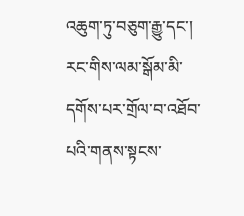འཆུག་ཏུ་བཅུག་རྒྱུ་དང་། རང་གིས་ལམ་སྒོམ་མི་དགོས་པར་གྲོལ་བ་འཐོབ་པའི་གནས་སྟངས་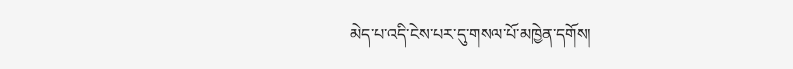མེད་པ་འདི་ངེས་པར་དུ་གསལ་པོ་མཁྱེན་དགོས།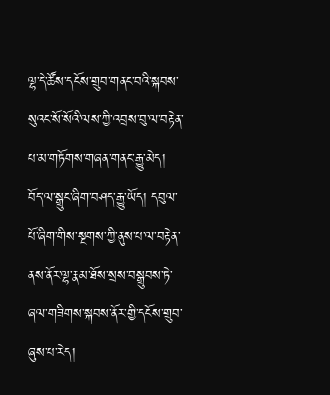ལྷ་དེ་ཚོས་དངོས་གྲུབ་གནང་བའི་སྐབས་སུའང་སོ་སོའི་ལས་ཀྱི་འབྲས་བུ་ལ་བརྟེན་པ་མ་གཏོགས་གཞན་གནང་རྒྱུ་མེད། བོད་ལ་སྒྲུང་ཞིག་བཤད་རྒྱུ་ཡོད། དབུལ་པོ་ཞིག་གིས་སྔགས་ཀྱི་ནུས་པ་ལ་བརྟེན་ནས་ནོར་ལྷ་རྣམ་ཐོས་སྲས་བསྒྲུབས་ཏེ་ཞལ་གཟིགས་སྐབས་ནོར་གྱི་དངོས་གྲུབ་ཞུས་པ་རེད།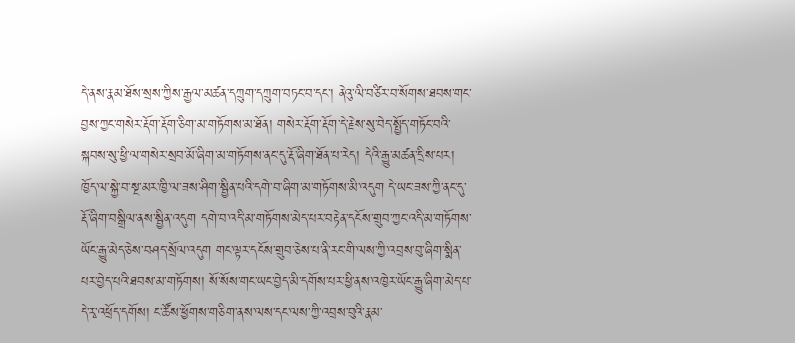དེ་ནས་རྣམ་ཐོས་སྲས་ཀྱིས་རྒྱལ་མཚན་དཀྲུག་དཀྲུག་བཏང་བ་དང་། ནེའུ་ལི་བཙིར་བ་སོགས་ཐབས་གང་བྱས་ཀྱང་གསེར་རྡོག་རྡོག་ཅིག་མ་གཏོགས་མ་ཐོན། གསེར་རྡོག་རྡོག་དེ་རྗེས་སུ་བེད་སྤྱོད་གཏོང་བའི་སྐབས་སུ་ཕྱི་ལ་གསེར་སྲབ་མོ་ཞིག་མ་གཏོགས་ནང་དུ་རྡོ་ཞིག་ཐོན་པ་རེད། དེའི་རྒྱུ་མཚན་དྲིས་པར། ཁྱོད་ལ་སྐྱེ་བ་སྔ་མར་ཁྱི་ལ་ཟས་ཤིག་སྦྱིན་པའི་དགེ་བ་ཞིག་མ་གཏོགས་མི་འདུག དེ་ཡང་ཟས་ཀྱི་ནང་དུ་རྡོ་ཞིག་བསྒྲིལ་ནས་སྦྱིན་འདུག དགེ་བ་འདི་མ་གཏོགས་མེད་པར་བརྟེན་དངོས་གྲུབ་ཀྱང་འདི་མ་གཏོགས་ཡོང་རྒྱུ་མེད་ཅེས་བཤད་སྲོལ་འདུག གང་ལྟར་དངོས་གྲུབ་ཅེས་པ་ནི་རང་གི་ལས་ཀྱི་འབྲས་བུ་ཞིག་སྨིན་པར་བྱེད་པའི་ཐབས་མ་གཏོགས། སོ་སོས་གང་ཡང་བྱེད་མི་དགོས་པར་ཕྱི་ནས་འཁྱེར་ཡོང་རྒྱུ་ཞིག་མེད་པ་དེ་རྭ་འཕྲོད་དགོས། ང་ཚོས་ཕྱོགས་གཅིག་ནས་ལས་དང་ལས་ཀྱི་འབྲས་བུའི་རྣམ་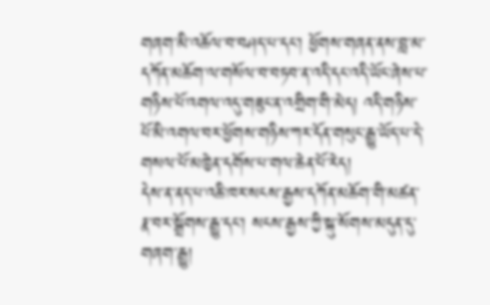གཞག་མི་འཆོལ་བ་བཤད་པ་དང་། ཕྱོགས་གཞན་ནས་བླ་མ་དཀོན་མཆོག་ལ་གསོལ་བ་བཏབ་ན་འདི་དང་འདི་ཡོང་ཞེས་པ་གཉིས་པོ་འགལ་འདུ་གཟུང་ན་འགྲིག་གི་མེད། འདི་གཉིས་པོ་མི་འགལ་བར་ཕྱོགས་གཉིས་ཀར་དོན་གསུང་རྒྱུ་ཡོད་པ་དེ་གསལ་པོ་མཁྱེན་དགོས་པ་གལ་ཆེན་པོ་རེད།
དེས་ན་ནད་པ་འཆི་ཁར་སངས་རྒྱས་དཀོན་མཆོག་གི་མཚན་རྣ་བར་སྒྲོགས་རྒྱུ་དང་། སངས་རྒྱས་ཀྱི་སྐུ་སོགས་མདུན་དུ་གཞག་རྒྱུ།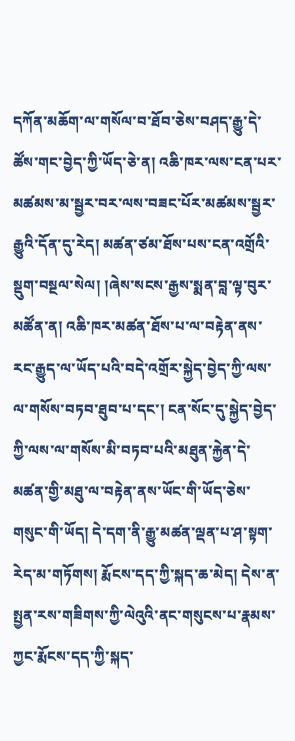དཀོན་མཆོག་ལ་གསོལ་བ་ཐོབ་ཅེས་བཤད་རྒྱུ་དེ་ཚོས་གང་བྱེད་ཀྱི་ཡོད་ཅེ་ན། འཆི་ཁར་ལས་ངན་པར་མཚམས་མ་སྦྱར་བར་ལས་བཟང་པོར་མཚམས་སྦྱར་རྒྱུའི་དོན་དུ་རེད། མཚན་ཙམ་ཐོས་པས་ངན་འགྲོའི་སྡུག་བསྔལ་སེལ། །ཞེས་སངས་རྒྱས་སྨན་བླ་ལྟ་བུར་མཚོན་ན། འཆི་ཁར་མཚན་ཐོས་པ་ལ་བརྟེན་ནས་རང་རྒྱུད་ལ་ཡོད་པའི་བདེ་འགྲོར་སྐྱེད་བྱེད་ཀྱི་ལས་ལ་གསོས་བཏབ་ཐུབ་པ་དང་། ངན་སོང་དུ་སྐྱེད་བྱེད་ཀྱི་ལས་ལ་གསོས་མི་བཏབ་པའི་མཐུན་རྐྱེན་དེ་མཚན་གྱི་མཐུ་ལ་བརྟེན་ནས་ཡོང་གི་ཡོད་ཅེས་གསུང་གི་ཡོད། དེ་དག་ནི་རྒྱུ་མཚན་ལྡན་པ་ཤ་སྟག་རེད་མ་གཏོགས། རྨོངས་དད་ཀྱི་སྐད་ཆ་མེད། དེས་ན་སྤྱན་རས་གཟིགས་ཀྱི་ལེའུའི་ནང་གསུངས་པ་རྣམས་ཀྱང་རྨོངས་དད་ཀྱི་སྐད་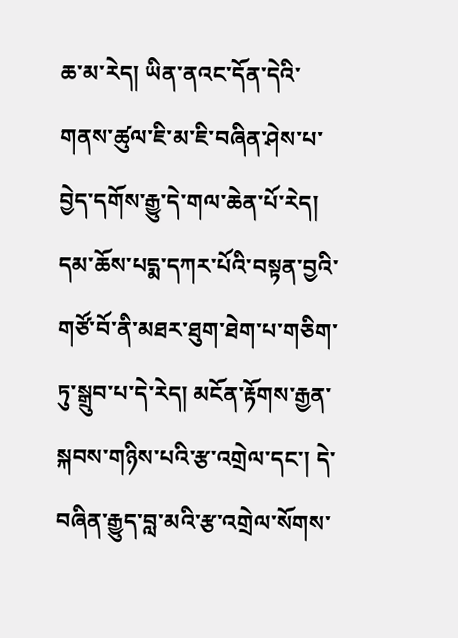ཆ་མ་རེད། ཡིན་ནའང་དོན་དེའི་གནས་ཚུལ་ཇི་མ་ཇི་བཞིན་ཤེས་པ་བྱེད་དགོས་རྒྱུ་དེ་གལ་ཆེན་པོ་རེད།
དམ་ཆོས་པདྨ་དཀར་པོའི་བསྟན་བྱའི་གཙོ་བོ་ནི་མཐར་ཐུག་ཐེག་པ་གཅིག་ཏུ་སྒྲུབ་པ་དེ་རེད། མངོན་རྟོགས་རྒྱན་སྐབས་གཉིས་པའི་རྩ་འགྲེལ་དང་། དེ་བཞིན་རྒྱུད་བླ་མའི་རྩ་འགྲེལ་སོགས་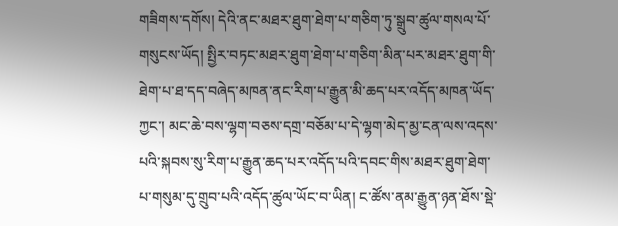གཟིགས་དགོས། དེའི་ནང་མཐར་ཐུག་ཐེག་པ་གཅིག་ཏུ་སྒྲུབ་ཚུལ་གསལ་པོ་གསུངས་ཡོད། སྤྱིར་བཏང་མཐར་ཐུག་ཐེག་པ་གཅིག་མིན་པར་མཐར་ཐུག་གི་ཐེག་པ་ཐ་དད་བཞེད་མཁན་ནང་རིག་པ་རྒྱུན་མི་ཆད་པར་འདོད་མཁན་ཡོད་ཀྱང་། མང་ཆེ་བས་ལྷག་བཅས་དགྲ་བཅོམ་པ་དེ་ལྷག་མེད་མྱ་ངན་ལས་འདས་པའི་སྐབས་སུ་རིག་པ་རྒྱུན་ཆད་པར་འདོད་པའི་དབང་གིས་མཐར་ཐུག་ཐེག་པ་གསུམ་དུ་གྲུབ་པའི་འདོད་ཚུལ་ཡོང་བ་ཡིན། ང་ཚོས་ནམ་རྒྱུན་ཉན་ཐོས་སྡེ་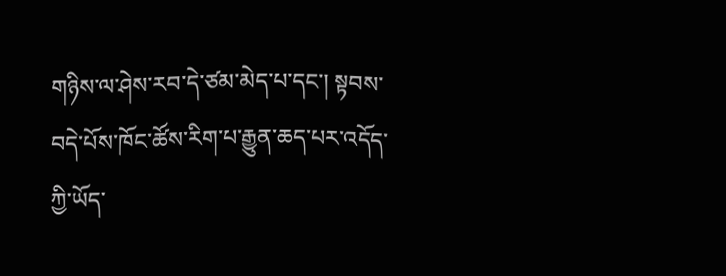གཉིས་ལ་ཤེས་རབ་དེ་ཙམ་མེད་པ་དང་། སྟབས་བདེ་པོས་ཁོང་ཚོས་རིག་པ་རྒྱུན་ཆད་པར་འདོད་ཀྱི་ཡོད་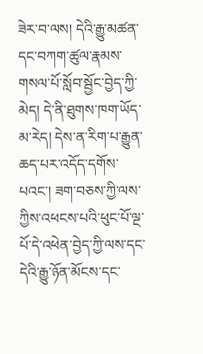ཟེར་བ་ལས། དེའི་རྒྱུ་མཚན་དང་བཀག་ཚུལ་རྣམས་གསལ་པོ་སློབ་སྦྱོང་བྱེད་ཀྱི་མེད། དེ་ནི་ཐུགས་ཁག་ཡོད་མ་རེད། དེས་ན་རིག་པ་རྒྱུན་ཆད་པར་འདོད་དགོས་པའང་། ཟག་བཅས་ཀྱི་ལས་ཀྱིས་འཕངས་པའི་ཕུང་པོ་ལྔ་པོ་དེ་འཕེན་བྱེད་ཀྱི་ལས་དང་དེའི་རྒྱུ་ཉོན་མོངས་དང་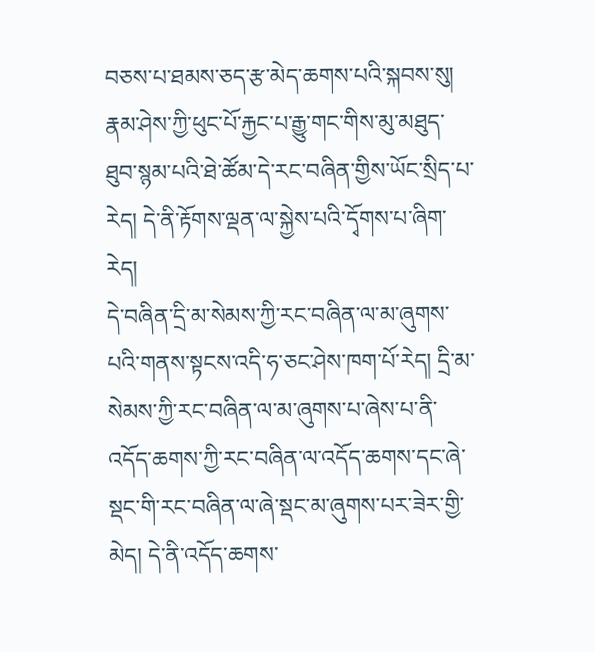བཅས་པ་ཐམས་ཅད་རྩ་མེད་ཆགས་པའི་སྐབས་སུ། རྣམ་ཤེས་ཀྱི་ཕུང་པོ་རྐྱང་པ་རྒྱུ་གང་གིས་མུ་མཐུད་ཐུབ་སྙམ་པའི་ཐེ་ཚོམ་དེ་རང་བཞིན་གྱིས་ཡོང་སྲིད་པ་རེད། དེ་ནི་རྟོགས་ལྡན་ལ་སྐྱེས་པའི་དྭོགས་པ་ཞིག་རེད།
དེ་བཞིན་དྲི་མ་སེམས་ཀྱི་རང་བཞིན་ལ་མ་ཞུགས་པའི་གནས་སྟངས་འདི་ཧ་ཅང་ཤེས་ཁག་པོ་རེད། དྲི་མ་སེམས་ཀྱི་རང་བཞིན་ལ་མ་ཞུགས་པ་ཞེས་པ་ནི་འདོད་ཆགས་ཀྱི་རང་བཞིན་ལ་འདོད་ཆགས་དང་ཞེ་སྡང་གི་རང་བཞིན་ལ་ཞེ་སྡང་མ་ཞུགས་པར་ཟེར་གྱི་མེད། དེ་ནི་འདོད་ཆགས་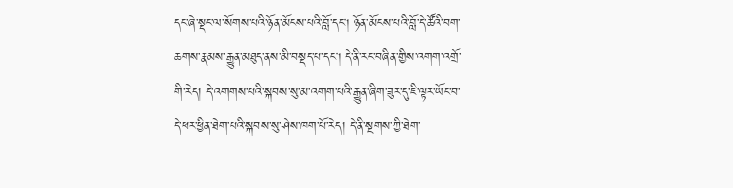དང་ཞེ་སྡང་ལ་སོགས་པའི་ཉོན་མོངས་པའི་བློ་དང། ཉོན་མོངས་པའི་བློ་དེ་ཚོའི་བག་ཆགས་རྣམས་རྒྱུན་མཐུད་ནས་མི་བསྡད་པ་དང། དེ་ནི་རང་བཞིན་གྱིས་འགག་འགྲོ་གི་རེད། དེ་འགགས་པའི་སྐབས་སུ་མ་འགག་པའི་རྒྱུན་ཞིག་ཟུར་དུ་ཇི་ལྟར་ཡོང་བ་དེ་ཕར་ཕྱིན་ཐེག་པའི་སྐབས་སུ་ཤེས་ཁག་པོ་རེད། དེ་ནི་སྔགས་ཀྱི་ཐེག་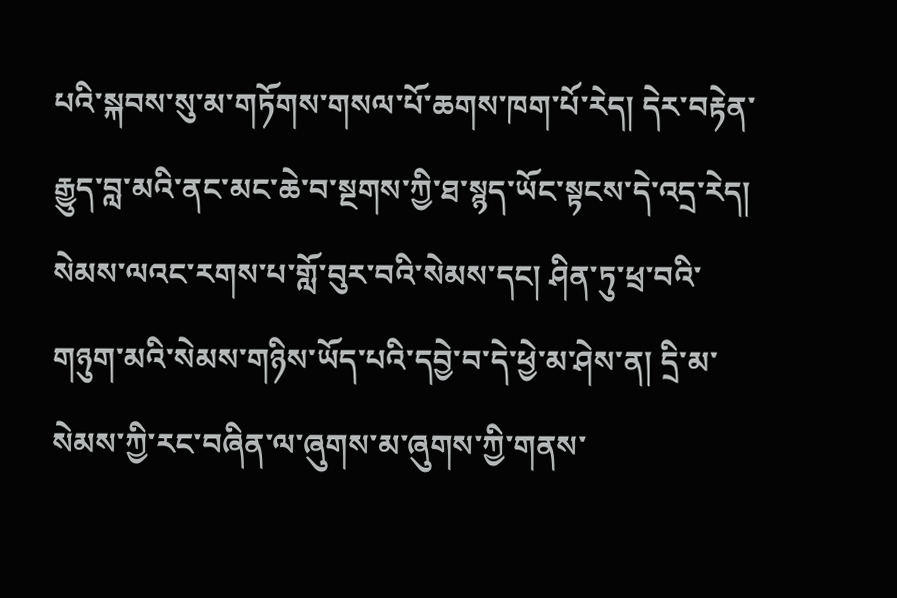པའི་སྐབས་སུ་མ་གཏོགས་གསལ་པོ་ཆགས་ཁག་པོ་རེད། དེར་བརྟེན་རྒྱུད་བླ་མའི་ནང་མང་ཆེ་བ་སྔགས་ཀྱི་ཐ་སྙད་ཡོང་སྟངས་དེ་འདྲ་རེད། སེམས་ལའང་རགས་པ་གློ་བུར་བའི་སེམས་དང། ཤིན་ཏུ་ཕྲ་བའི་གཉུག་མའི་སེམས་གཉིས་ཡོད་པའི་དབྱེ་བ་དེ་ཕྱེ་མ་ཤེས་ན། དྲི་མ་སེམས་ཀྱི་རང་བཞིན་ལ་ཞུགས་མ་ཞུགས་ཀྱི་གནས་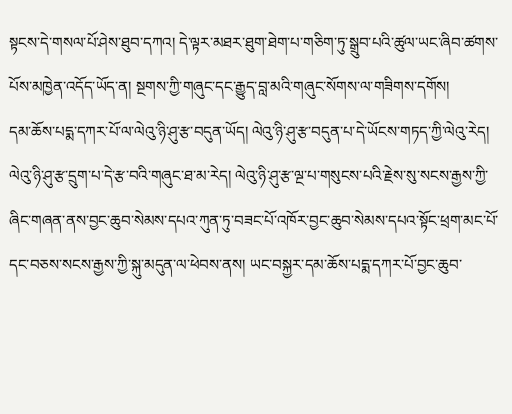སྟངས་དེ་གསལ་པོ་ཤེས་ཐུབ་དཀའ། དེ་ལྟར་མཐར་ཐུག་ཐེག་པ་གཅིག་ཏུ་སྒྲུབ་པའི་ཚུལ་ཡང་ཞིབ་ཚགས་པོས་མཁྱེན་འདོད་ཡོད་ན། སྔགས་ཀྱི་གཞུང་དང་རྒྱུད་བླ་མའི་གཞུང་སོགས་ལ་གཟིགས་དགོས།
དམ་ཆོས་པདྨ་དཀར་པོ་ལ་ལེའུ་ཉི་ཤུ་རྩ་བདུན་ཡོད། ལེའུ་ཉི་ཤུ་རྩ་བདུན་པ་དེ་ཡོངས་གཏད་ཀྱི་ལེའུ་རེད། ལེའུ་ཉི་ཤུ་རྩ་དྲུག་པ་དེ་རྩ་བའི་གཞུང་ཐ་མ་རེད། ལེའུ་ཉི་ཤུ་རྩ་ལྔ་པ་གསུངས་པའི་རྗེས་སུ་སངས་རྒྱས་ཀྱི་ཞིང་གཞན་ནས་བྱང་ཆུབ་སེམས་དཔའ་ཀུན་ཏུ་བཟང་པོ་འཁོར་བྱང་ཆུབ་སེམས་དཔའ་སྟོང་ཕྲག་མང་པོ་དང་བཅས་སངས་རྒྱས་ཀྱི་སྐུ་མདུན་ལ་ཕེབས་ནས། ཡང་བསྐྱར་དམ་ཆོས་པདྨ་དཀར་པོ་བྱང་ཆུབ་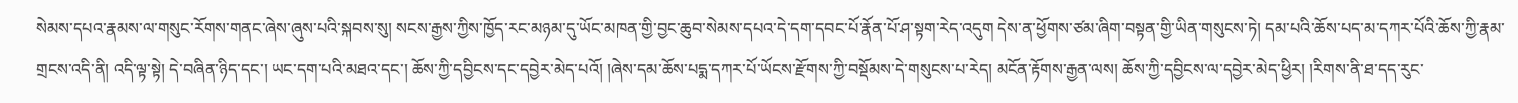སེམས་དཔའ་རྣམས་ལ་གསུང་རོགས་གནང་ཞེས་ཞུས་པའི་སྐབས་སུ། སངས་རྒྱས་ཀྱིས་ཁྱོད་རང་མཉམ་དུ་ཡོང་མཁན་གྱི་བྱང་ཆུབ་སེམས་དཔའ་དེ་དག་དབང་པོ་རྣོན་པོ་ཤ་སྟག་རེད་འདུག དེས་ན་ཕྱོགས་ཙམ་ཞིག་བསྟན་གྱི་ཡིན་གསུངས་ཏེ། དམ་པའི་ཆོས་པད་མ་དཀར་པོའི་ཆོས་ཀྱི་རྣམ་གྲངས་འདི་ནི། འདི་ལྟ་སྟེ། དེ་བཞིན་ཉིད་དང་། ཡང་དག་པའི་མཐའ་དང་། ཆོས་ཀྱི་དབྱིངས་དང་དབྱེར་མེད་པའོ། །ཞེས་དམ་ཆོས་པདྨ་དཀར་པོ་ཡོངས་རྫོགས་ཀྱི་བསྡོམས་དེ་གསུངས་པ་རེད། མངོན་རྟོགས་རྒྱན་ལས། ཆོས་ཀྱི་དབྱིངས་ལ་དབྱེར་མེད་ཕྱིར། །རིགས་ནི་ཐ་དད་རུང་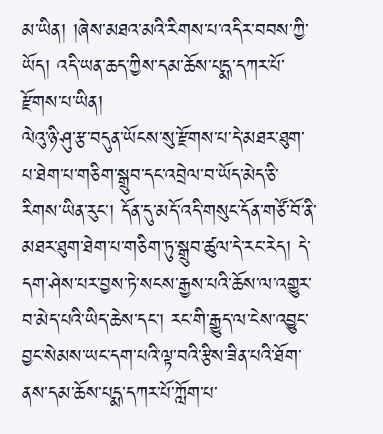མ་ཡིན། །ཞེས་མཐའ་མའི་རིགས་པ་འདིར་བབས་ཀྱི་ཡོད། འདི་ཡན་ཆད་ཀྱིས་དམ་ཆོས་པདྨ་དཀར་པོ་རྫོགས་པ་ཡིན།
ལེའུ་ཉི་ཤུ་རྩ་བདུན་ཡོངས་སུ་རྫོགས་པ་དེ་མཐར་ཐུག་པ་ཐེག་པ་གཅིག་སྒྲུབ་དང་འབྲེལ་བ་ཡོད་མེད་ཅི་རིགས་ཡིན་རུང་། དོན་དུ་མདོ་འདི་གསུང་དོན་གཙོ་བོ་ནི་མཐར་ཐུག་ཐེག་པ་གཅིག་ཏུ་སྒྲུབ་ཚུལ་དེ་རང་རེད། དེ་དག་ཤེས་པར་བྱས་ཏེ་སངས་རྒྱས་པའི་ཆོས་ལ་འགྱུར་བ་མེད་པའི་ཡིད་ཆེས་དང་། རང་གི་རྒྱུད་ལ་ངེས་འབྱུང་བྱང་སེམས་ཡང་དག་པའི་ལྟ་བའི་རྩིས་ཟིན་པའི་ཐོག་ནས་དམ་ཆོས་པདྨ་དཀར་པོ་ཀློག་པ་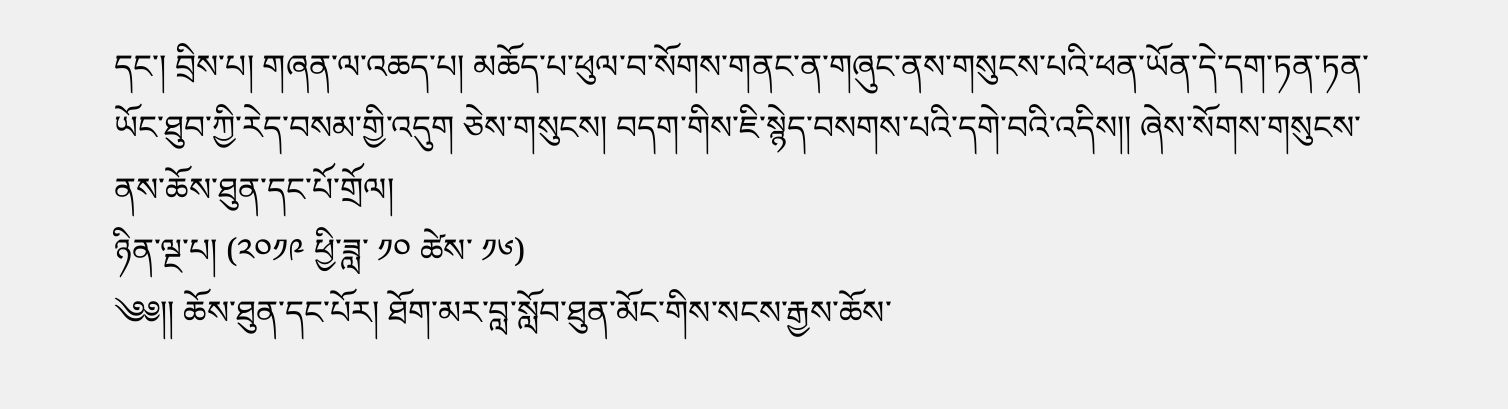དང་། བྲིས་པ། གཞན་ལ་འཆད་པ། མཆོད་པ་ཕུལ་བ་སོགས་གནང་ན་གཞུང་ནས་གསུངས་པའི་ཕན་ཡོན་དེ་དག་ཏན་ཏན་ཡོང་ཐུབ་ཀྱི་རེད་བསམ་གྱི་འདུག ཅེས་གསུངས། བདག་གིས་ཇི་སྙེད་བསགས་པའི་དགེ་བའི་འདིས།། ཞེས་སོགས་གསུངས་ནས་ཆོས་ཐུན་དང་པོ་གྲོལ།
ཉིན་ལྔ་པ། (༢༠༡༩ ཕྱི་ཟླ་ ༡༠ ཚེས་ ༡༦)
༄༅།། ཆོས་ཐུན་དང་པོར། ཐོག་མར་བླ་སློབ་ཐུན་མོང་གིས་སངས་རྒྱས་ཆོས་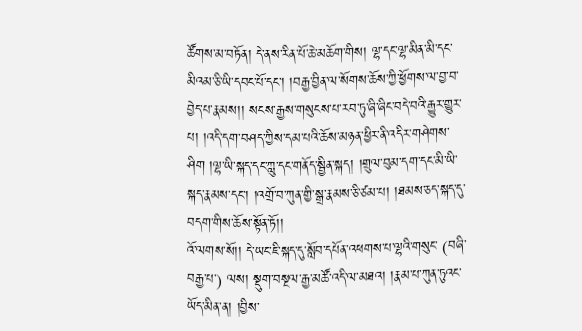ཚོགས་མ་བཏོན། དེ་ནས་རིན་པོ་ཆེ་མཆོག་གིས། ལྷ་དང་ལྷ་མིན་མི་དང་མིའམ་ཅི་ཡི་དབང་པོ་དང་། །བརྒྱ་བྱིན་ལ་སོགས་ཆོས་ཀྱི་ཕྱོགས་ལ་བྱ་བ་བྱེད་པ་རྣམས།། སངས་རྒྱས་གསུངས་པ་རབ་ཏུ་ཞི་ཞིང་བདེ་བའི་རྒྱུར་གྱུར་པ། །འདི་དག་བཤད་ཀྱིས་དམ་པའི་ཆོས་མཉན་ཕྱིར་ནི་འདིར་གཤེགས་ཤིག །ལྷ་ཡི་སྐད་དང་ཀླུ་དང་གནོད་སྦྱིན་སྐད། །གྲུལ་བུམ་དག་དང་མི་ཡི་སྐད་རྣམས་དང་། །འགྲོ་བ་ཀུན་གྱི་སྒྲ་རྣམས་ཅི་ཙམ་པ། །ཐམས་ཅད་སྐད་དུ་བདག་གིས་ཆོས་སྟོན་ཏོ།།
འོ་ལགས་སོ།། དེ་ཡང་ཇི་སྐད་དུ་སློབ་དཔོན་འཕགས་པ་ལྷའི་གསུང་ (བཞི་བརྒྱ་པ་) ལས། སྡུག་བསྔལ་རྒྱ་མཚོ་འདི་ལ་མཐའ། །རྣམ་པ་ཀུན་ཏུའང་ཡོད་མིན་ན། །བྱིས་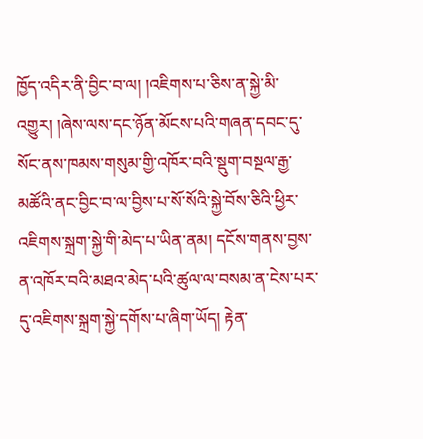ཁྱོད་འདིར་ནི་བྱིང་བ་ལ། །འཇིགས་པ་ཅིས་ན་སྐྱེ་མི་འགྱུར། །ཞེས་ལས་དང་ཉོན་མོངས་པའི་གཞན་དབང་དུ་སོང་ནས་ཁམས་གསུམ་གྱི་འཁོར་བའི་སྡུག་བསྔལ་རྒྱ་མཚོའི་ནང་བྱིང་བ་ལ་བྱིས་པ་སོ་སོའི་སྐྱེ་བོས་ཅིའི་ཕྱིར་འཇིགས་སྐྲག་སྐྱེ་གི་མེད་པ་ཡིན་ནམ། དངོས་གནས་བྱས་ན་འཁོར་བའི་མཐའ་མེད་པའི་ཚུལ་ལ་བསམ་ན་ངེས་པར་དུ་འཇིགས་སྐྲག་སྐྱེ་དགོས་པ་ཞིག་ཡོད། རྟེན་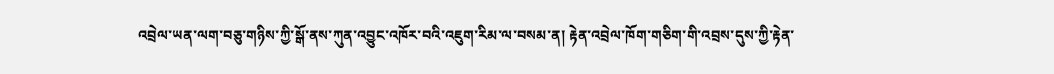འབྲེལ་ཡན་ལག་བཅུ་གཉིས་ཀྱི་སྒོ་ནས་ཀུན་འབྱུང་འཁོར་བའི་འཇུག་རིམ་ལ་བསམ་ན། རྟེན་འབྲེལ་ཁོག་གཅིག་གི་འབྲས་དུས་ཀྱི་རྟེན་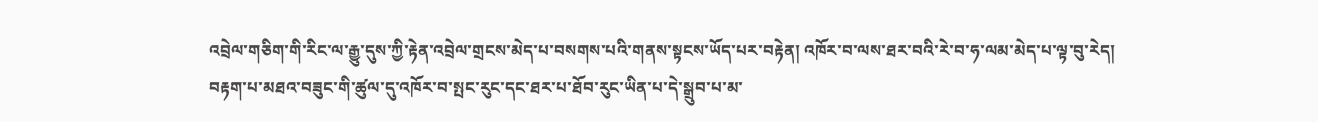འབྲེལ་གཅིག་གི་རིང་ལ་རྒྱུ་དུས་ཀྱི་རྟེན་འབྲེལ་གྲངས་མེད་པ་བསགས་པའི་གནས་སྟངས་ཡོད་པར་བརྟེན། འཁོར་བ་ལས་ཐར་བའི་རེ་བ་ཧ་ལམ་མེད་པ་ལྟ་བུ་རེད། བརྟག་པ་མཐའ་བཟུང་གི་ཚུལ་དུ་འཁོར་བ་སྤང་རུང་དང་ཐར་པ་ཐོབ་རུང་ཡིན་པ་དེ་སྒྲུབ་པ་མ་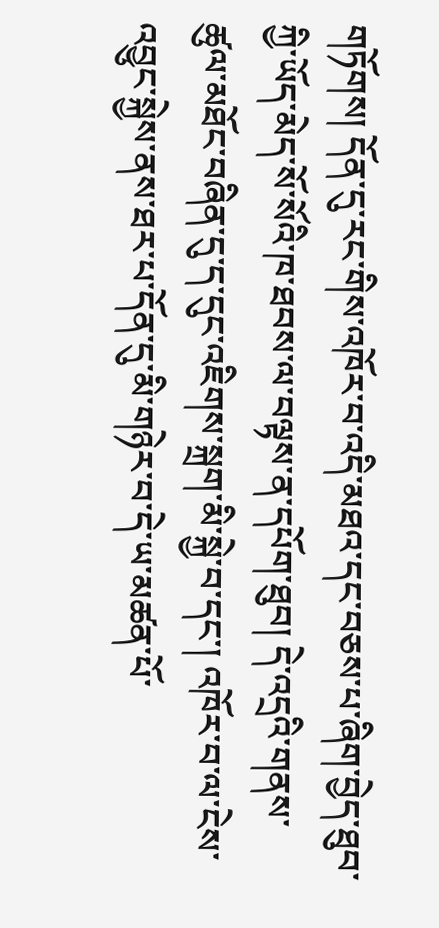གཏོགས། དོན་དུ་རང་གིས་འཁོར་བ་འདི་མཐའ་དང་བཅས་པ་ཞིག་བྱེད་ཐུབ་ཀྱི་ཡོད་མེད་སོ་སོའི་ཁ་ཐབས་ལ་བལྟས་ན་དཔོག་ཐུབ། དེ་འདྲའི་གནས་ཚུལ་མཐོང་བཞིན་དུ་ད་དུང་འཇིགས་སྐྲག་མི་སྐྱེ་བ་དང་། འཁོར་བ་ལ་ངེས་འབྱུང་སྐྱེས་ནས་ཐར་པ་དོན་དུ་མི་གཉེར་བ་དེ་ཡ་མཚན་པོ་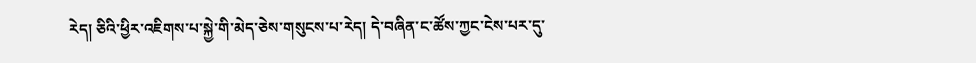རེད། ཅིའི་ཕྱིར་འཇིགས་པ་སྐྱེ་གི་མེད་ཅེས་གསུངས་པ་རེད། དེ་བཞིན་ང་ཚོས་ཀྱང་ངེས་པར་དུ་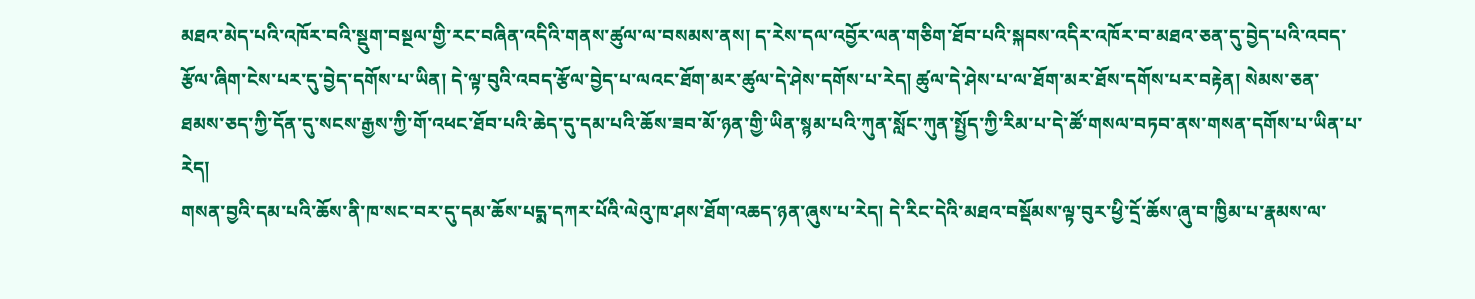མཐའ་མེད་པའི་འཁོར་བའི་སྡུག་བསྔལ་གྱི་རང་བཞིན་འདིའི་གནས་ཚུལ་ལ་བསམས་ནས། ད་རེས་དལ་འབྱོར་ལན་གཅིག་ཐོབ་པའི་སྐབས་འདིར་འཁོར་བ་མཐའ་ཅན་དུ་བྱེད་པའི་འབད་རྩོལ་ཞིག་ངེས་པར་དུ་བྱེད་དགོས་པ་ཡིན། དེ་ལྟ་བུའི་འབད་རྩོལ་བྱེད་པ་ལའང་ཐོག་མར་ཚུལ་དེ་ཤེས་དགོས་པ་རེད། ཚུལ་དེ་ཤེས་པ་ལ་ཐོག་མར་ཐོས་དགོས་པར་བརྟེན། སེམས་ཅན་ཐམས་ཅད་ཀྱི་དོན་དུ་སངས་རྒྱས་ཀྱི་གོ་འཕང་ཐོབ་པའི་ཆེད་དུ་དམ་པའི་ཆོས་ཟབ་མོ་ཉན་གྱི་ཡིན་སྙམ་པའི་ཀུན་སློང་ཀུན་སྤྱོད་ཀྱི་རིམ་པ་དེ་ཚོ་གསལ་བཏབ་ནས་གསན་དགོས་པ་ཡིན་པ་རེད།
གསན་བྱའི་དམ་པའི་ཆོས་ནི་ཁ་སང་བར་དུ་དམ་ཆོས་པདྨ་དཀར་པོའི་ལེའུ་ཁ་ཤས་ཐོག་འཆད་ཉན་ཞུས་པ་རེད། དེ་རིང་དེའི་མཐའ་བསྡོམས་ལྟ་བུར་ཕྱི་དྲོ་ཆོས་ཞུ་བ་ཁྱིམ་པ་རྣམས་ལ་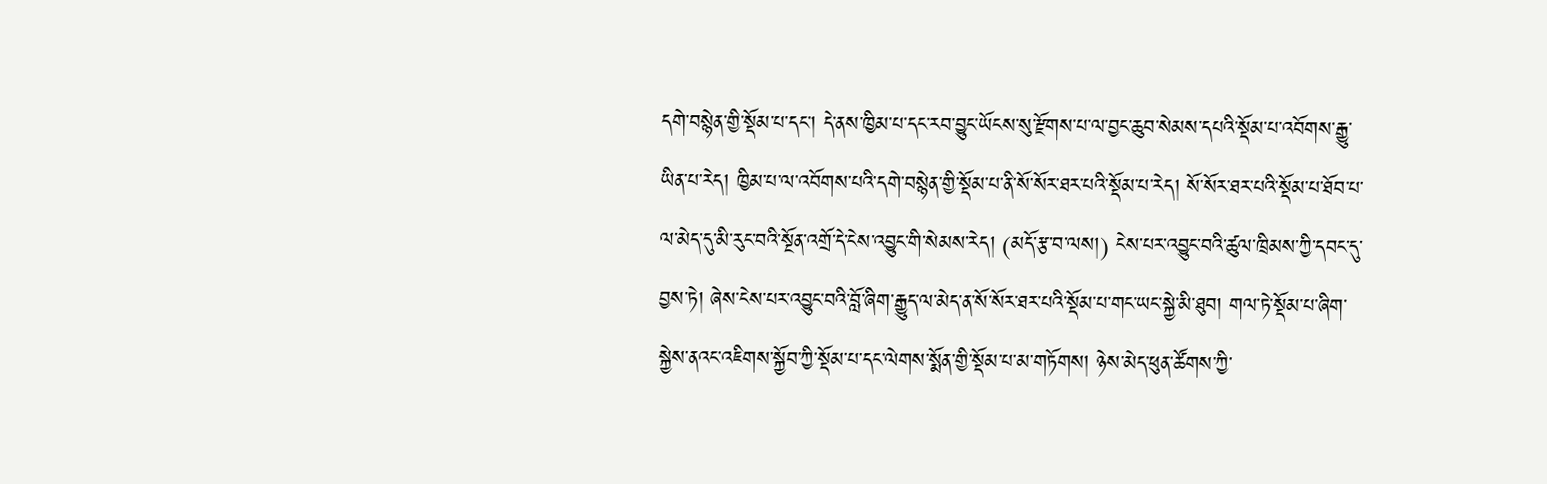དགེ་བསྙེན་གྱི་སྡོམ་པ་དང་། དེ་ནས་ཁྱིམ་པ་དང་རབ་བྱུང་ཡོངས་སུ་རྫོགས་པ་ལ་བྱང་ཆུབ་སེམས་དཔའི་སྡོམ་པ་འབོགས་རྒྱུ་ཡིན་པ་རེད། ཁྱིམ་པ་ལ་འབོགས་པའི་དགེ་བསྙེན་གྱི་སྡོམ་པ་ནི་སོ་སོར་ཐར་པའི་སྡོམ་པ་རེད། སོ་སོར་ཐར་པའི་སྡོམ་པ་ཐོབ་པ་ལ་མེད་དུ་མི་རུང་བའི་སྔོན་འགྲོ་དེ་ངེས་འབྱུང་གི་སེམས་རེད། (མདོ་རྩ་བ་ལས།) ངེས་པར་འབྱུང་བའི་ཚུལ་ཁྲིམས་ཀྱི་དབང་དུ་བྱས་ཏེ། ཞེས་ངེས་པར་འབྱུང་བའི་བློ་ཞིག་རྒྱུད་ལ་མེད་ན་སོ་སོར་ཐར་པའི་སྡོམ་པ་གང་ཡང་སྐྱེ་མི་ཐུབ། གལ་ཏེ་སྡོམ་པ་ཞིག་སྐྱེས་ནའང་འཇིགས་སྐྱོབ་ཀྱི་སྡོམ་པ་དང་ལེགས་སྨོན་གྱི་སྡོམ་པ་མ་གཏོགས། ཉེས་མེད་ཕུན་ཚོགས་ཀྱི་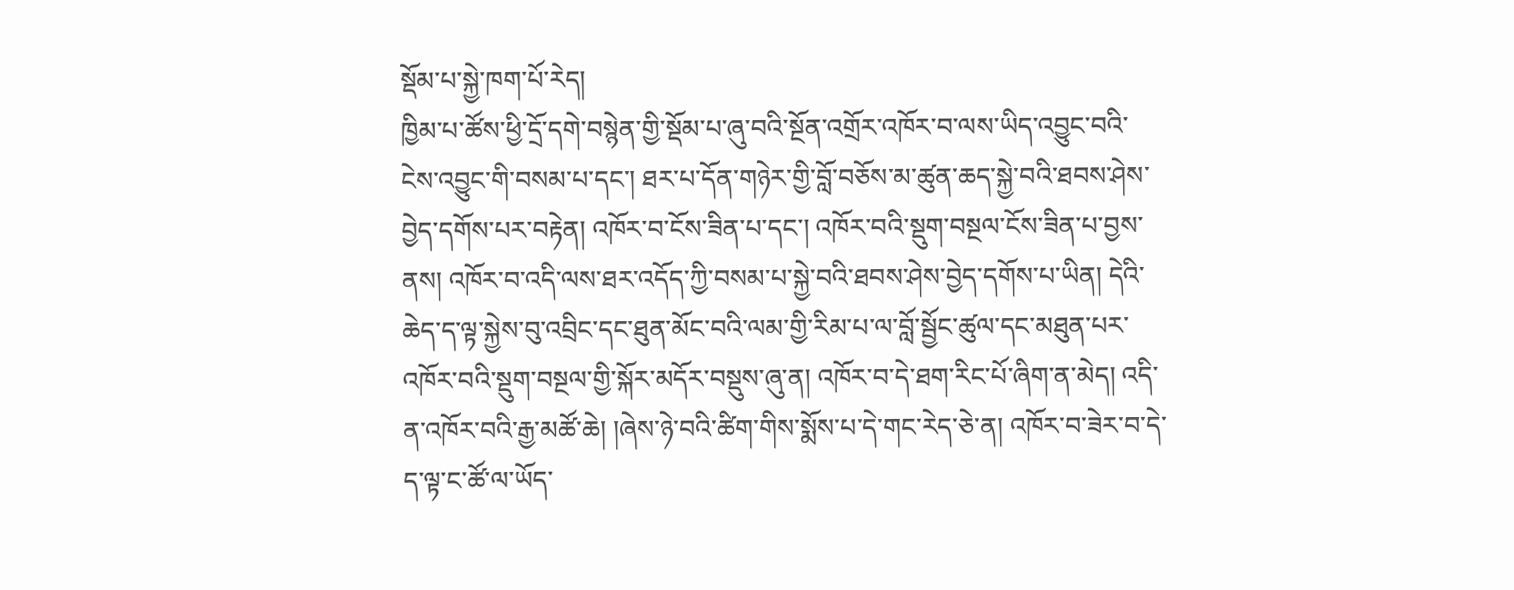སྡོམ་པ་སྐྱེ་ཁག་པོ་རེད།
ཁྱིམ་པ་ཚོས་ཕྱི་དྲོ་དགེ་བསྙེན་གྱི་སྡོམ་པ་ཞུ་བའི་སྔོན་འགྲོར་འཁོར་བ་ལས་ཡིད་འབྱུང་བའི་ངེས་འབྱུང་གི་བསམ་པ་དང་། ཐར་པ་དོན་གཉེར་གྱི་བློ་བཅོས་མ་ཚུན་ཆད་སྐྱེ་བའི་ཐབས་ཤེས་བྱེད་དགོས་པར་བརྟེན། འཁོར་བ་ངོས་ཟིན་པ་དང་། འཁོར་བའི་སྡུག་བསྔལ་ངོས་ཟིན་པ་བྱས་ནས། འཁོར་བ་འདི་ལས་ཐར་འདོད་ཀྱི་བསམ་པ་སྐྱེ་བའི་ཐབས་ཤེས་བྱེད་དགོས་པ་ཡིན། དེའི་ཆེད་ད་ལྟ་སྐྱེས་བུ་འབྲིང་དང་ཐུན་མོང་བའི་ལམ་གྱི་རིམ་པ་ལ་བློ་སྦྱོང་ཚུལ་དང་མཐུན་པར་འཁོར་བའི་སྡུག་བསྔལ་གྱི་སྐོར་མདོར་བསྡུས་ཞུ་ན། འཁོར་བ་དེ་ཐག་རིང་པོ་ཞིག་ན་མེད། འདི་ན་འཁོར་བའི་རྒྱ་མཚོ་ཆེ། །ཞེས་ཉེ་བའི་ཚིག་གིས་སྨོས་པ་དེ་གང་རེད་ཅེ་ན། འཁོར་བ་ཟེར་བ་དེ་ད་ལྟ་ང་ཚོ་ལ་ཡོད་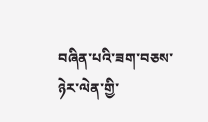བཞིན་པའི་ཟག་བཅས་ཉེར་ལེན་གྱི་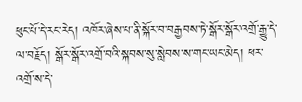ཕུང་པོ་དེ་རང་རེད། འཁོར་ཞེས་པ་ནི་སྐོར་བ་བརྒྱབས་ཏེ་སྒོར་སྒོར་འགྲོ་རྒྱུ་དེ་ལ་བརྗོད། སྒོར་སྒོར་འགྲོ་བའི་སྐབས་སུ་སླེབས་ས་གང་ཡང་མེད། ཕར་འགྲོ་ས་དེ་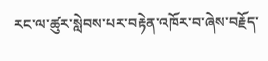རང་ལ་ཚུར་སླེབས་པར་བརྟེན་འཁོར་བ་ཞེས་བརྗོད་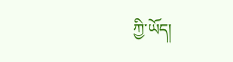ཀྱི་ཡོད།